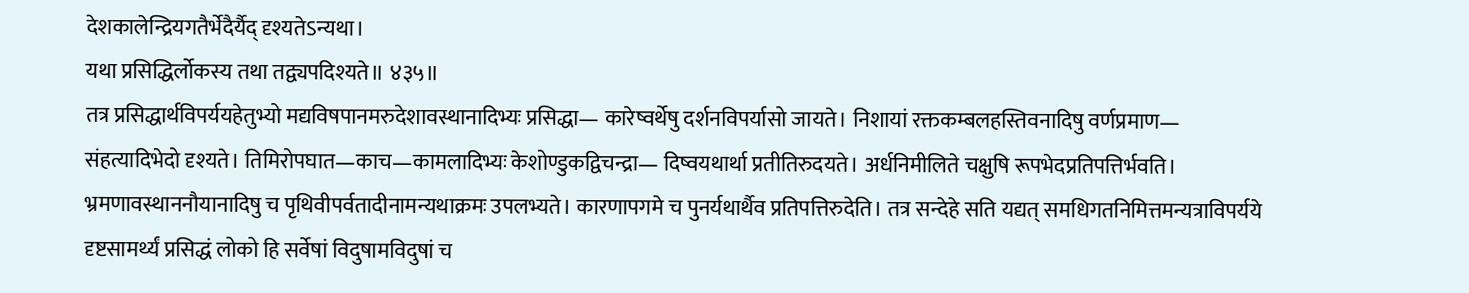देशकालेन्द्रियगतैर्भेदैर्यैद् दृश्यतेऽन्यथा।
यथा प्रसिद्धिर्लोकस्य तथा तद्व्यपदिश्यते॥ ४३५॥
तत्र प्रसिद्धार्थविपर्ययहेतुभ्यो मद्यविषपानमरुदेशावस्थानादिभ्यः प्रसिद्धा— कारेष्वर्थेषु दर्शनविपर्यासो जायते। निशायां रक्तकम्बलहस्तिवनादिषु वर्णप्रमाण— संहत्यादिभेदो दृश्यते। तिमिरोपघात—काच—कामलादिभ्यः केशोण्डुकद्विचन्द्रा— दिष्वयथार्था प्रतीतिरुदयते। अर्धनिमीलिते चक्षुषि रूपभेदप्रतिपत्तिर्भवति। भ्रमणावस्थाननौयानादिषु च पृथिवीपर्वतादीनामन्यथाक्रमः उपलभ्यते। कारणापगमे च पुनर्यथार्थैव प्रतिपत्तिरुदेति। तत्र सन्देहे सति यद्यत् समधिगतनिमित्तमन्यत्राविपर्यये दृष्टसामर्थ्यं प्रसिद्धं लोको हि सर्वेषां विदुषामविदुषां च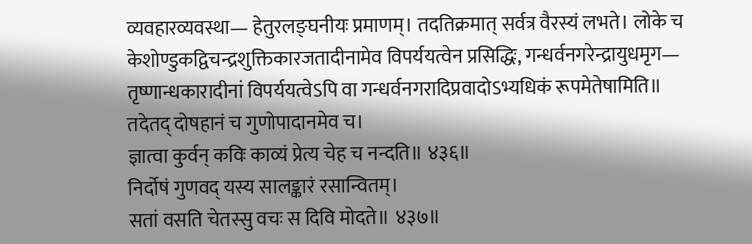व्यवहारव्यवस्था— हेतुरलङ्घनीयः प्रमाणम्। तदतिक्रमात् सर्वत्र वैरस्यं लभते। लोके च केशोण्डुकद्विचन्द्रशुक्तिकारजतादीनामेव विपर्ययत्वेन प्रसिद्धिः, गन्धर्वनगरेन्द्रायुधमृग— तृष्णान्धकारादीनां विपर्ययत्वेऽपि वा गन्धर्वनगरादिप्रवादोऽभ्यधिकं रूपमेतेषामिति॥
तदेतद् दोषहानं च गुणोपादानमेव च।
ज्ञात्वा कुर्वन् कविः काव्यं प्रेत्य चेह च नन्दति॥ ४३६॥
निर्दोषं गुणवद् यस्य सालङ्कारं रसान्वितम्।
सतां वसति चेतस्सु वचः स दिवि मोदते॥ ४३७॥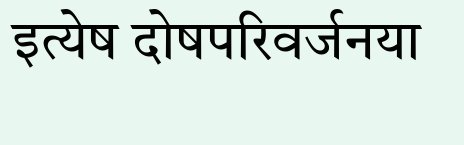इत्येष दोषपरिवर्जनया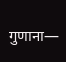गुणाना—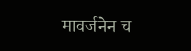मावर्जनेन च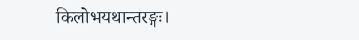किलोभयथान्तरङ्गः।